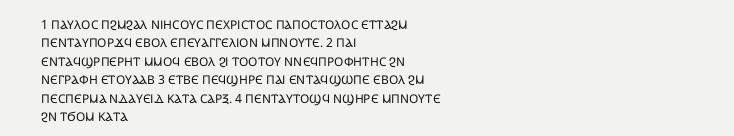1 ⲠⲀⲨⲖⲞⲤ ⲠϨⲘϨⲀⲖ ⲚⲒⲎⲤⲞⲨⲤ ⲠⲈⲬⲢⲒⲤⲦⲞⲤ ⲠⲀⲠⲞⲤⲦⲞⲖⲞⲤ ⲈⲦⲦⲀϨⲘ ⲠⲈⲚⲦⲀⲨⲠⲞⲢϪϤ ⲈⲂⲞⲖ ⲈⲠⲈⲨⲀⲄⲄⲈⲖⲒⲞⲚ ⲘⲠⲚⲞⲨⲦⲈ. 2 ⲠⲀⲒ ⲈⲚⲦⲀϤϢⲢⲠⲈⲢⲎⲦ ⲘⲘⲞϤ ⲈⲂⲞⲖ ϨⲒ ⲦⲞⲞⲦⲞⲨ ⲚⲚⲈϤⲠⲢⲞⲪⲎⲦⲎⲤ ϨⲚ ⲚⲈⲄⲢⲀⲪⲎ ⲈⲦⲞⲨⲀⲀⲂ 3 ⲈⲦⲂⲈ ⲠⲈϤϢⲎⲢⲈ ⲠⲀⲒ ⲈⲚⲦⲀϤϢⲰⲠⲈ ⲈⲂⲞⲖ ϨⲘ ⲠⲈⲤⲠⲈⲢⲘⲀ ⲚⲆⲀⲨⲈⲒⲆ ⲔⲀⲦⲀ ⲤⲀⲢⲜ. 4 ⲠⲈⲚⲦⲀⲨⲦⲞϢϤ ⲚϢⲎⲢⲈ ⲘⲠⲚⲞⲨⲦⲈ ϨⲚ ⲦϬⲞⲘ ⲔⲀⲦⲀ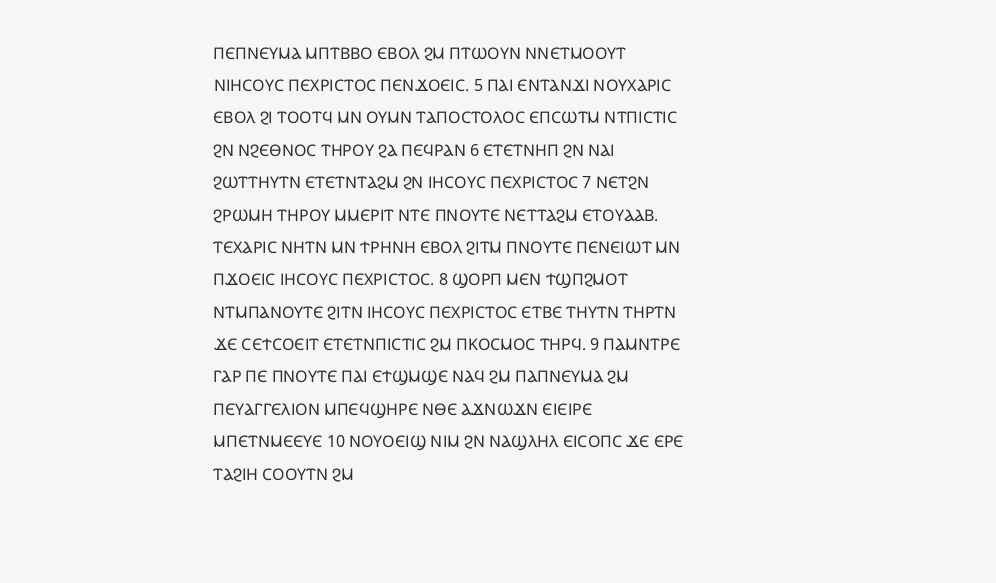ⲠⲈⲠⲚⲈⲨⲘⲀ ⲘⲠⲦⲂⲂⲞ ⲈⲂⲞⲖ ϨⲘ ⲠⲦⲰⲞⲨⲚ ⲚⲚⲈⲦⲘⲞⲞⲨⲦ ⲚⲒⲎⲤⲞⲨⲤ ⲠⲈⲬⲢⲒⲤⲦⲞⲤ ⲠⲈⲚϪⲞⲈⲒⲤ. 5 ⲠⲀⲒ ⲈⲚⲦⲀⲚϪⲒ ⲚⲞⲨⲬⲀⲢⲒⲤ ⲈⲂⲞⲖ ϨⲒ ⲦⲞⲞⲦϤ ⲘⲚ ⲞⲨⲘⲚ ⲦⲀⲠⲞⲤⲦⲞⲖⲞⲤ ⲈⲠⲤⲰⲦⲘ ⲚⲦⲠⲒⲤⲦⲒⲤ ϨⲚ ⲚϨⲈⲐⲚⲞⲤ ⲦⲎⲢⲞⲨ ϨⲀ ⲠⲈϤⲢⲀⲚ 6 ⲈⲦⲈⲦⲚⲎⲠ ϨⲚ ⲚⲀⲒ ϨⲰⲦⲦⲎⲨⲦⲚ ⲈⲦⲈⲦⲚⲦⲀϨⲘ ϨⲚ ⲒⲎⲤⲞⲨⲤ ⲠⲈⲬⲢⲒⲤⲦⲞⲤ 7 ⲚⲈⲦϨⲚ ϨⲢⲰⲘⲎ ⲦⲎⲢⲞⲨ ⲘⲘⲈⲢⲒⲦ ⲚⲦⲈ ⲠⲚⲞⲨⲦⲈ ⲚⲈⲦⲦⲀϨⲘ ⲈⲦⲞⲨⲀⲀⲂ. ⲦⲈⲬⲀⲢⲒⲤ ⲚⲎⲦⲚ ⲘⲚ ϮⲢⲎⲚⲎ ⲈⲂⲞⲖ ϨⲒⲦⲘ ⲠⲚⲞⲨⲦⲈ ⲠⲈⲚⲈⲒⲰⲦ ⲘⲚ ⲠϪⲞⲈⲒⲤ ⲒⲎⲤⲞⲨⲤ ⲠⲈⲬⲢⲒⲤⲦⲞⲤ. 8 ϢⲞⲢⲠ ⲘⲈⲚ ϮϢⲠϨⲘⲞⲦ ⲚⲦⲘⲠⲀⲚⲞⲨⲦⲈ ϨⲒⲦⲚ ⲒⲎⲤⲞⲨⲤ ⲠⲈⲬⲢⲒⲤⲦⲞⲤ ⲈⲦⲂⲈ ⲦⲎⲨⲦⲚ ⲦⲎⲢⲦⲚ ϪⲈ ⲤⲈϮⲤⲞⲈⲒⲦ ⲈⲦⲈⲦⲚⲠⲒⲤⲦⲒⲤ ϨⲘ ⲠⲔⲞⲤⲘⲞⲤ ⲦⲎⲢϤ. 9 ⲠⲀⲘⲚⲦⲢⲈ ⲄⲀⲢ ⲠⲈ ⲠⲚⲞⲨⲦⲈ ⲠⲀⲒ ⲈϮϢⲘϢⲈ ⲚⲀϤ ϨⲘ ⲠⲀⲠⲚⲈⲨⲘⲀ ϨⲘ ⲠⲈⲨⲀⲄⲄⲈⲖⲒⲞⲚ ⲘⲠⲈϤϢⲎⲢⲈ ⲚⲐⲈ ⲀϪⲚⲰϪⲚ ⲈⲒⲈⲒⲢⲈ ⲘⲠⲈⲦⲚⲘⲈⲈⲨⲈ 10 ⲚⲞⲨⲞⲈⲒϢ ⲚⲒⲘ ϨⲚ ⲚⲀϢⲖⲎⲖ ⲈⲒⲤⲞⲠⲤ ϪⲈ ⲈⲢⲈ ⲦⲀϨⲒⲎ ⲤⲞⲞⲨⲦⲚ ϨⲘ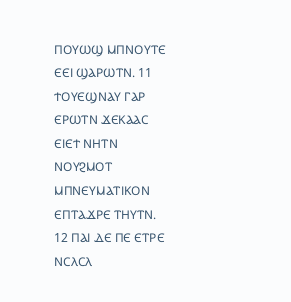ⲠⲞⲨⲰϢ ⲘⲠⲚⲞⲨⲦⲈ ⲈⲈⲒ ϢⲀⲢⲰⲦⲚ. 11 ϮⲞⲨⲈϢⲚⲀⲨ ⲄⲀⲢ ⲈⲢⲰⲦⲚ ϪⲈⲔⲀⲀⲤ ⲈⲒⲈϮ ⲚⲎⲦⲚ ⲚⲞⲨϨⲘⲞⲦ ⲘⲠⲚⲈⲨⲘⲀⲦⲒⲔⲞⲚ ⲈⲠⲦⲀϪⲢⲈ ⲦⲎⲨⲦⲚ. 12 ⲠⲀⲒ ⲆⲈ ⲠⲈ ⲈⲦⲢⲈ ⲚⲤⲖⲤⲖ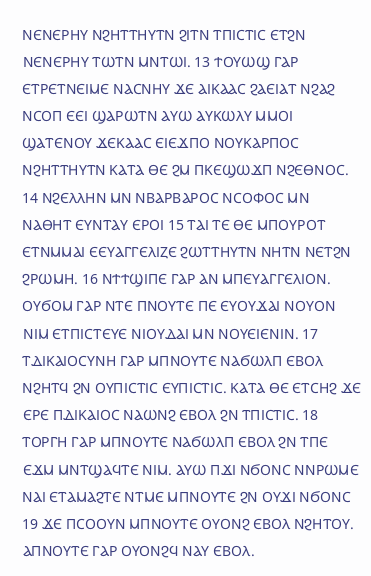ⲚⲈⲚⲈⲢⲎⲨ ⲚϨⲎⲦⲦⲎⲨⲦⲚ ϨⲒⲦⲚ ⲦⲠⲒⲤⲦⲒⲤ ⲈⲦϨⲚ ⲚⲈⲚⲈⲢⲎⲨ ⲦⲰⲦⲚ ⲘⲚⲦⲰⲒ. 13 ϮⲞⲨⲰϢ ⲄⲀⲢ ⲈⲦⲢⲈⲦⲚⲈⲒⲘⲈ ⲚⲀⲤⲚⲎⲨ ϪⲈ ⲀⲒⲔⲀⲀⲤ ϨⲀⲈⲒⲀⲦ ⲚϨⲀϨ ⲚⲤⲞⲠ ⲈⲈⲒ ϢⲀⲢⲰⲦⲚ ⲀⲨⲰ ⲀⲨⲔⲰⲖⲨ ⲘⲘⲞⲒ ϢⲀⲦⲈⲚⲞⲨ ϪⲈⲔⲀⲀⲤ ⲈⲒⲈϪⲠⲞ ⲚⲞⲨⲔⲀⲢⲠⲞⲤ ⲚϨⲎⲦⲦⲎⲨⲦⲚ ⲔⲀⲦⲀ ⲐⲈ ϨⲘ ⲠⲔⲈϢⲰϪⲠ ⲚϨⲈⲐⲚⲞⲤ. 14 ⲚϨⲈⲖⲖⲎⲚ ⲘⲚ ⲚⲂⲀⲢⲂⲀⲢⲞⲤ ⲚⲤⲞⲪⲞⲤ ⲘⲚ ⲚⲀⲐⲎⲦ ⲈⲨⲚⲦⲀⲨ ⲈⲢⲞⲒ 15 ⲦⲀⲒ ⲦⲈ ⲐⲈ ⲘⲠⲞⲨⲢⲞⲦ ⲈⲦⲚⲘⲘⲀⲒ ⲈⲈⲨⲀⲄⲄⲈⲖⲒⲌⲈ ϨⲰⲦⲦⲎⲨⲦⲚ ⲚⲎⲦⲚ ⲚⲈⲦϨⲚ ϨⲢⲰⲘⲎ. 16 ⲚϮϮϢⲒⲠⲈ ⲄⲀⲢ ⲀⲚ ⲘⲠⲈⲨⲀⲄⲄⲈⲖⲒⲞⲚ. ⲞⲨϬⲞⲘ ⲄⲀⲢ ⲚⲦⲈ ⲠⲚⲞⲨⲦⲈ ⲠⲈ ⲈⲨⲞⲨϪⲀⲒ ⲚⲞⲨⲞⲚ ⲚⲒⲘ ⲈⲦⲠⲒⲤⲦⲈⲨⲈ ⲚⲒⲞⲨⲆⲀⲒ ⲘⲚ ⲚⲞⲨⲈⲒⲈⲚⲒⲚ. 17 ⲦⲆⲒⲔⲀⲒⲞⲤⲨⲚⲎ ⲄⲀⲢ ⲘⲠⲚⲞⲨⲦⲈ ⲚⲀϬⲰⲖⲠ ⲈⲂⲞⲖ ⲚϨⲎⲦϤ ϨⲚ ⲞⲨⲠⲒⲤⲦⲒⲤ ⲈⲨⲠⲒⲤⲦⲒⲤ. ⲔⲀⲦⲀ ⲐⲈ ⲈⲦⲤⲎϨ ϪⲈ ⲈⲢⲈ ⲠⲆⲒⲔⲀⲒⲞⲤ ⲚⲀⲰⲚϨ ⲈⲂⲞⲖ ϨⲚ ⲦⲠⲒⲤⲦⲒⲤ. 18 ⲦⲞⲢⲄⲎ ⲄⲀⲢ ⲘⲠⲚⲞⲨⲦⲈ ⲚⲀϬⲰⲖⲠ ⲈⲂⲞⲖ ϨⲚ ⲦⲠⲈ ⲈϪⲘ ⲘⲚⲦϢⲀϤⲦⲈ ⲚⲒⲘ. ⲀⲨⲰ ⲠϪⲒ ⲚϬⲞⲚⲤ ⲚⲚⲢⲰⲘⲈ ⲚⲀⲒ ⲈⲦⲀⲘⲀϨⲦⲈ ⲚⲦⲘⲈ ⲘⲠⲚⲞⲨⲦⲈ ϨⲚ ⲞⲨϪⲒ ⲚϬⲞⲚⲤ 19 ϪⲈ ⲠⲤⲞⲞⲨⲚ ⲘⲠⲚⲞⲨⲦⲈ ⲞⲨⲞⲚϨ ⲈⲂⲞⲖ ⲚϨⲎⲦⲞⲨ. ⲀⲠⲚⲞⲨⲦⲈ ⲄⲀⲢ ⲞⲨⲞⲚϨϤ ⲚⲀⲨ ⲈⲂⲞⲖ.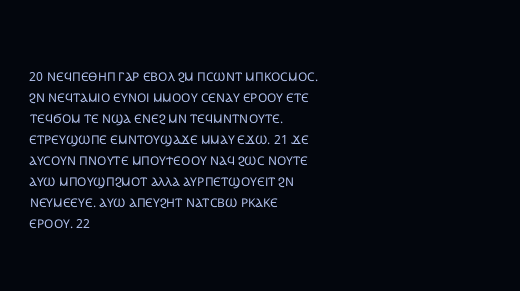20 ⲚⲈϤⲠⲈⲐⲎⲠ ⲄⲀⲢ ⲈⲂⲞⲖ ϨⲘ ⲠⲤⲰⲚⲦ ⲘⲠⲔⲞⲤⲘⲞⲤ. ϨⲚ ⲚⲈϤⲦⲀⲘⲒⲞ ⲈⲨⲚⲞⲒ ⲘⲘⲞⲞⲨ ⲤⲈⲚⲀⲨ ⲈⲢⲞⲞⲨ ⲈⲦⲈ ⲦⲈϤϬⲞⲘ ⲦⲈ ⲚϢⲀ ⲈⲚⲈϨ ⲘⲚ ⲦⲈϤⲘⲚⲦⲚⲞⲨⲦⲈ. ⲈⲦⲢⲈⲨϢⲰⲠⲈ ⲈⲘⲚⲦⲞⲨϢⲀϪⲈ ⲘⲘⲀⲨ ⲈϪⲰ. 21 ϪⲈ ⲀⲨⲤⲞⲨⲚ ⲠⲚⲞⲨⲦⲈ ⲘⲠⲞⲨϮⲈⲞⲞⲨ ⲚⲀϤ ϨⲰⲤ ⲚⲞⲨⲦⲈ ⲀⲨⲰ ⲘⲠⲞⲨϢⲠϨⲘⲞⲦ ⲀⲖⲖⲀ ⲀⲨⲢⲠⲈⲦϢⲞⲨⲈⲒⲦ ϨⲚ ⲚⲈⲨⲘⲈⲈⲨⲈ. ⲀⲨⲰ ⲀⲠⲈⲨϨⲎⲦ ⲚⲀⲦⲤⲂⲰ ⲢⲔⲀⲔⲈ ⲈⲢⲞⲞⲨ. 22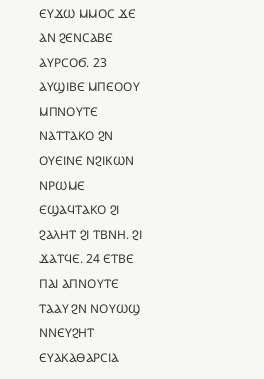ⲈⲨϪⲰ ⲘⲘⲞⲤ ϪⲈ ⲀⲚ ϨⲈⲚⲤⲀⲂⲈ ⲀⲨⲢⲤⲞϬ. 23 ⲀⲨϢⲒⲂⲈ ⲘⲠⲈⲞⲞⲨ ⲘⲠⲚⲞⲨⲦⲈ ⲚⲀⲦⲦⲀⲔⲞ ϨⲚ ⲞⲨⲈⲒⲚⲈ ⲚϨⲒⲔⲰⲚ ⲚⲢⲰⲘⲈ ⲈϢⲀϤⲦⲀⲔⲞ ϨⲒ ϨⲀⲖⲎⲦ ϨⲒ ⲦⲂⲚⲎ. ϨⲒ ϪⲀⲦϤⲈ. 24 ⲈⲦⲂⲈ ⲠⲀⲒ ⲀⲠⲚⲞⲨⲦⲈ ⲦⲀⲀⲨ ϨⲚ ⲚⲞⲨⲰϢ ⲚⲚⲈⲨϨⲎⲦ ⲈⲨⲀⲔⲀⲐⲀⲢⲤⲒⲀ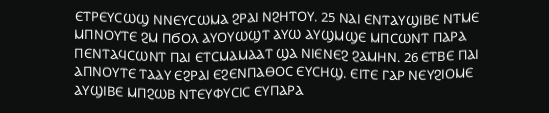ⲈⲦⲢⲈⲨⲤⲰϢ ⲚⲚⲈⲨⲤⲰⲘⲀ ϨⲢⲀⲒ ⲚϨⲎⲦⲞⲨ. 25 ⲚⲀⲒ ⲈⲚⲦⲀⲨϢⲒⲂⲈ ⲚⲦⲘⲈ ⲘⲠⲚⲞⲨⲦⲈ ϨⲘ ⲠϬⲞⲖ ⲀⲨⲞⲨⲰϢⲦ ⲀⲨⲰ ⲀⲨϢⲘϢⲈ ⲘⲠⲤⲰⲚⲦ ⲠⲀⲢⲀ ⲠⲈⲚⲦⲀϤⲤⲰⲚⲦ ⲠⲀⲒ ⲈⲦⲤⲘⲀⲘⲀⲀⲦ ϢⲀ ⲚⲒⲈⲚⲈϨ ϨⲀⲘⲎⲚ. 26 ⲈⲦⲂⲈ ⲠⲀⲒ ⲀⲠⲚⲞⲨⲦⲈ ⲦⲀⲀⲨ ⲈϨⲢⲀⲒ ⲈϨⲈⲚⲠⲀⲐⲞⲤ ⲈⲨⲤⲎϢ. ⲈⲒⲦⲈ ⲄⲀⲢ ⲚⲈⲨϨⲒⲞⲘⲈ ⲀⲨϢⲒⲂⲈ ⲘⲠϨⲰⲂ ⲚⲦⲈⲨⲪⲨⲤⲒⲤ ⲈⲨⲠⲀⲢⲀ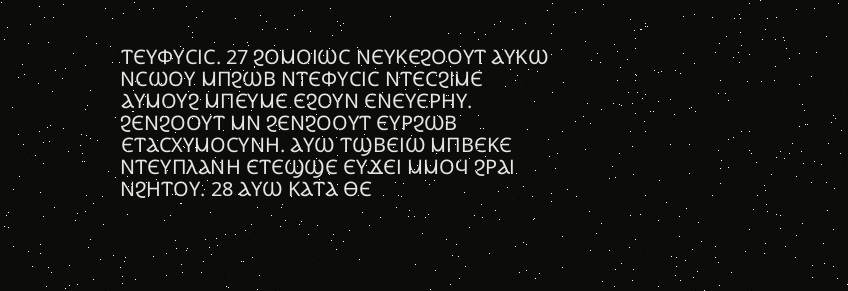ⲦⲈⲨⲪⲨⲤⲒⲤ. 27 ϨⲞⲘⲞⲒⲰⲤ ⲚⲈⲨⲔⲈϨⲞⲞⲨⲦ ⲀⲨⲔⲰ ⲚⲤⲰⲞⲨ ⲘⲠϨⲰⲂ ⲚⲦⲈⲪⲨⲤⲒⲤ ⲚⲦⲈⲤϨⲒⲘⲈ ⲀⲨⲘⲞⲨϨ ⲘⲠⲈⲨⲘⲈ ⲈϨⲞⲨⲚ ⲈⲚⲈⲨⲈⲢⲎⲨ. ϨⲈⲚϨⲞⲞⲨⲦ ⲘⲚ ϨⲈⲚϨⲞⲞⲨⲦ ⲈⲨⲢϨⲰⲂ ⲈⲦⲀⲤⲬⲨⲘⲞⲤⲨⲚⲎ. ⲀⲨⲰ ⲦϢⲂⲈⲒⲰ ⲘⲠⲂⲈⲔⲈ ⲚⲦⲈⲨⲠⲖⲀⲚⲎ ⲈⲦⲈϢϢⲈ ⲈⲨϪⲈⲒ ⲘⲘⲞϤ ϨⲢⲀⲒ ⲚϨⲎⲦⲞⲨ. 28 ⲀⲨⲰ ⲔⲀⲦⲀ ⲐⲈ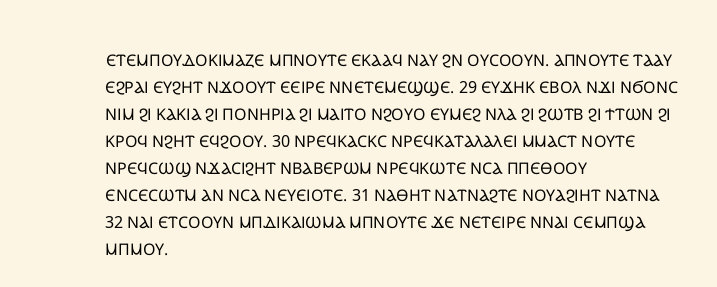ⲈⲦⲈⲘⲠⲞⲨⲆⲞⲔⲒⲘⲀⲌⲈ ⲘⲠⲚⲞⲨⲦⲈ ⲈⲔⲀⲀϤ ⲚⲀⲨ ϨⲚ ⲞⲨⲤⲞⲞⲨⲚ. ⲀⲠⲚⲞⲨⲦⲈ ⲦⲀⲀⲨ ⲈϨⲢⲀⲒ ⲈⲨϨⲎⲦ ⲚϪⲞⲞⲨⲦ ⲈⲈⲒⲢⲈ ⲚⲚⲈⲦⲈⲘⲈϢϢⲈ. 29 ⲈⲨϪⲎⲔ ⲈⲂⲞⲖ ⲚϪⲒ ⲚϬⲞⲚⲤ ⲚⲒⲘ ϨⲒ ⲔⲀⲔⲒⲀ ϨⲒ ⲠⲞⲚⲎⲢⲒⲀ ϨⲒ ⲘⲀⲒⲦⲞ ⲚϨⲞⲨⲞ ⲈⲨⲘⲈϨ ⲚⲖⲀ ϨⲒ ϨⲰⲦⲂ ϨⲒ ϮⲦⲰⲚ ϨⲒ ⲔⲢⲞϤ ⲚϨⲎⲦ ⲈϤϨⲞⲞⲨ. 30 ⲚⲢⲈϤⲔⲀⲤⲔⲤ ⲚⲢⲈϤⲔⲀⲦⲀⲖⲀⲖⲈⲒ ⲘⲘⲀⲤⲦ ⲚⲞⲨⲦⲈ ⲚⲢⲈϤⲤⲰϢ ⲚϪⲀⲤⲒϨⲎⲦ ⲚⲂⲀⲂⲈⲢⲰⲘ ⲚⲢⲈϤⲔⲰⲦⲈ ⲚⲤⲀ ⲠⲠⲈⲐⲞⲞⲨ ⲈⲚⲤⲈⲤⲰⲦⲘ ⲀⲚ ⲚⲤⲀ ⲚⲈⲨⲈⲒⲞⲦⲈ. 31 ⲚⲀⲐⲎⲦ ⲚⲀⲦⲚⲀϨⲦⲈ ⲚⲞⲨⲀϨⲒⲎⲦ ⲚⲀⲦⲚⲀ 32 ⲚⲀⲒ ⲈⲦⲤⲞⲞⲨⲚ ⲘⲠⲆⲒⲔⲀⲒⲰⲘⲀ ⲘⲠⲚⲞⲨⲦⲈ ϪⲈ ⲚⲈⲦⲈⲒⲢⲈ ⲚⲚⲀⲒ ⲤⲈⲘⲠϢⲀ ⲘⲠⲘⲞⲨ.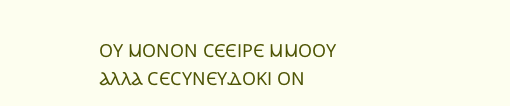ⲞⲨ ⲘⲞⲚⲞⲚ ⲤⲈⲈⲒⲢⲈ ⲘⲘⲞⲞⲨ ⲀⲖⲖⲀ ⲤⲈⲤⲨⲚⲈⲨⲆⲞⲔⲒ ⲞⲚ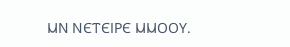ⲘⲚ ⲚⲈⲦⲈⲒⲢⲈ ⲘⲘⲞⲞⲨ.